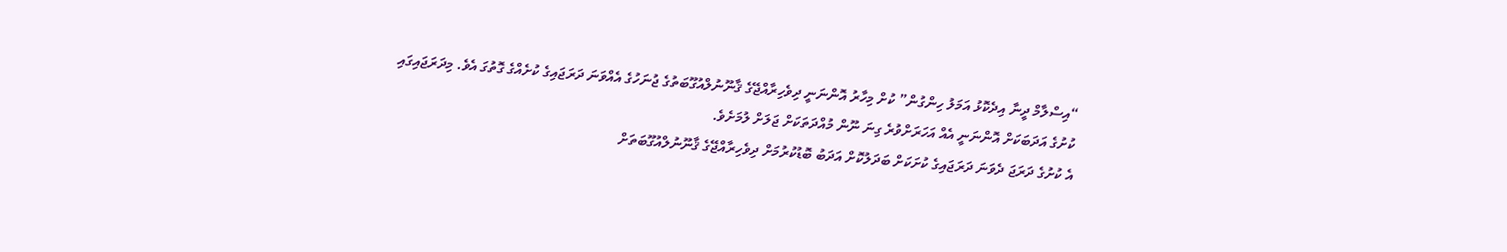“އިސްލާމް ދީނާ އިދެކޮޅު އަމަލު ހިންގުން” ކުށް މިހާރު އޮންނަނީ ދިވެހިރާއްޖޭގެ ޤާނޫނުލްއުގޫބަތުގެ ޖުނަހުގެ އެއްވަނަ ދަރަޖައިގެ ކުށެއްގެ ގޮތުގަ އެވެ. މިދަރަޖައިގައި ކުށުގެ އަދަބަކަށް އޮންނަނީ އެއް އަހަރަށްވުރެ ގިނަ ނޫން މުއްދަތަކަށް ޖަލަށް ލުމަށެވެ.
އެ ކުށުގެ ދަރަޖަ ދެވަނަ ދަރަޖައިގެ ކުށަކަށް ބަދަލުކޮށް އަދަބު ބޮޑުކުރުމަށް ދިވެހިރާއްޖޭގެ ޤާނޫނުލްއުގޫބަތަށް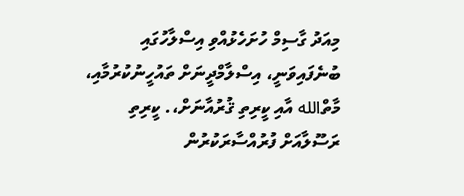މިއަދު ގާސިމް ހުށަހެޅުއްވި އިސްލާހުގައި ބުނެފައިވަނީ، އިސްލާމްދީނަށް ތައުހީނުކުރުމާއި، މާތްالله އާއި ކީރިތި ޤުރުއާނަށް،. ކީރިތި ރަސޫލާއަށް ފުރުއްސާރަކުރުން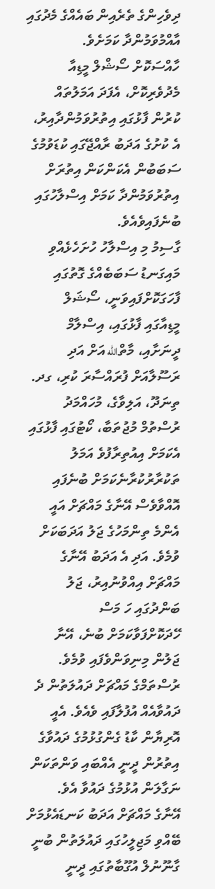ދިވެހިންގެ ތެރެއިން ބައެއްގެ މެދުގައި އާއްމުވަމުންދާ ކަމަށެވެ.
ހާއްސަކޮށް ސޯޝްލް މީޑިއާ މެދުވެރިކޮށް، އެފަދަ އަމަލުތައް ކުރުން ފާޅުގައި އިތުރުވަމުންދާއިރު، އެ ކުށުގެ އަދަބު ރާއްޖޭގައި ކުޑަވުމުގެ ސަބަބުން އެކަންކަން އިތުރަށް އިތުރުވަމުންދާ ކަމަށް އިސްލާހުގައި ބުނެފައިވެއެވެ.
ގާސިމު މި އިސްލާހު ހުށަހެޅެއްވި މައިގަނޑު ސަބަބެއްގެ ގޮތުގައި ފާހަގަކޮށްފައިވަނީ، ސޯޝަލް މީޑިއާގައި ފާޅުގައި، އިސްލާމް ދީނަށާއި، މާތްالله އަށް އަދި ރަސޫލާއަށް ފުރައްސާރަ ކުރި، ގދ. ތިނަދޫ، އަލިވާގެ، މުހައްމަދު ރުސްތުމް މުޖުތަބާ، ކޯޓުގައި ފާޅުގައި އެކަމަށް އިއުތިރާފުވެ އަމަލު ތަކުރާރުކުރާނެކަމަށް ބުނެފައި އޮއްވާވެސް އޭނާގެ މައްޗަށް އައީ އެންމެ ތިންމަހުގެ ޖަލު އަދަބަކަށް ވުމެވެ. އަދި އެ އަދަބު އޭނާގެ މައްޗަށް އިއްވުނުއިރު، ޖަލު ބަންދުގައި ހަ މަސް ހޭދަކޮށްފަވާކަމަށް ބުނެ، އޭނާ ޖަލުން މިނިވަންވެފައި ވުމެވެ.
ރުސްތަމްގެ މައްޗަށް ދައުލަތުން ދެ ދައުވާއެއް އުފުލާފައި ވެއެވެ. އެއީ އޮރިޔާން ކާޑު ގެންގުޅުމުގެ ދައުވާގެ އިތުރުން ދީނީ އެއްބައި ވަންތަކަން ނަގާލަން އުޅުމުގެ ދައުވާ އެވެ.
އޭނާގެ މައްޗަށް އަދަބު ކަނޑައެޅުމަށް ބޭއްވި މަޖިލީހުގައި ދައުލަތުން ބުނީ ގާނޫނުލް އުގޫބާތުގައި ދީނީ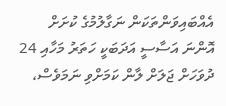އެއްބައިވަންތަކަން ނަގާލުމުގެ ކުށަށް އޮންނަ އަސާސީ އަދަބަކީ ހަތަރު މަހާއި 24 ދުވަހަށް ޖަލަށް ލާން ކަމަށްވި ނަމަވެސް،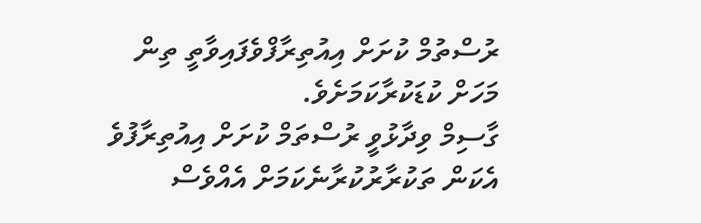ރުސްތުމް ކުށަށް އިއުތިރާފްވެފައިވާތީ ތިން މަހަށް ކުޑަކުރާކަމަށެވެ.
ގާސިމް ވިދާޅުވީ ރުސްތަމް ކުށަށް އިއުތިރާފުވެ އެކަން ތަކުރާރުކުރާނެކަމަށް އެއްވެސް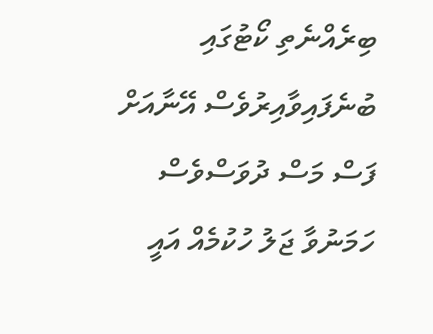ބިރެއްނެތި ކޯޓުގައި ބުނެފައިވާއިރުވެސް އޭނާއަށް ފަސް މަސް ދުވަސްވެސް ހަމަނުވާ ޖަލު ހުކުމެއް އައީ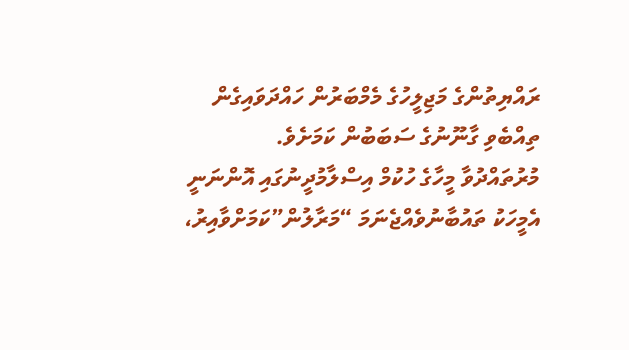ރައްޔިތުންގެ މަޖިލީހުގެ މެމްބަރުން ހައްދަވައިގެން ތިއްބެވި ގާނޫނުގެ ސަބަބުން ކަމަށެވެ.
މުރުތައްދުވާ މީހާގެ ހުކުމް އިސްލާމުދީނުގައި އޮންނަނީ އެމީހަކު ތައުބާނުވެއްޖެނަމަ “މަރާލުން”ކަމަށްވާއިރު،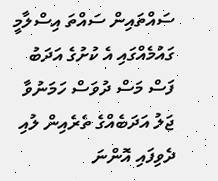ސައްތައިން ސައްތަ އިސްލާމީ ގައުމެއްގައި އެ ކުށުގެ އަދަބު ފަސް މަސް ދުވަސް ހަމަނުވާ ޖަލު އަދަބެއްގެ ތެރެއިން ލުއި ދެވިފައި އޮންނަ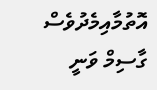އޮތުމާއިމެދުވެސް ގާސިމް ވަނީ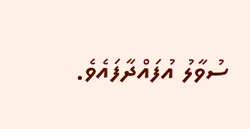ސުވާލު އުފައްދާފައެވެ.